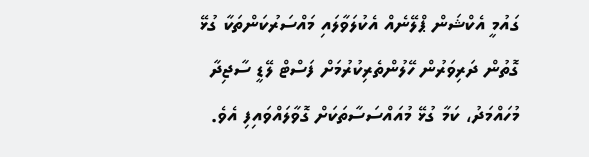ގައުމީ އެކްޝަން ޕްލޭނެއް އެކުލަވާލައި މައްސަރުކަންތަކާ ގުޅޭ ގޮތުން ދަރިވަރުން ހޭލުންތެރިކުރުމަށް ފަސްޓް ލޭޑީ ސާޖިދާ މުހައްމަދު، ކަމާ ގުޅޭ މުއައްސަސާތަކަށް ގޮވާލައްވައިފި އެވެ.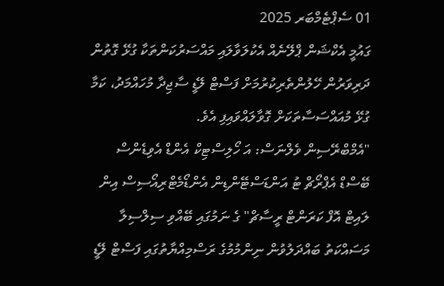01 ސެޕްޓެމްބަރ 2025
ގައުމީ އެކްޝަން ޕްލޭނެއް އެކުލަވާލައި މައްސަރުކަންތަކާ ގުޅޭ ގޮތުން ދަރިވަރުން ހޭލުންތެރިކުރުމަށް ފަސްޓް ލޭޑީ ސާޖިދާ މުހައްމަދު، ކަމާ ގުޅޭ މުއައްސަސާތަކަށް ގޮވާލައްވައިފި އެވެ.
"އެމްބްރޭސިން ވެލްނަސް: އަ ހޯލިސްޓިކް އެންޑް އެވިޑެންސް ބޭސްޑް އެޕްރޯޗް ޓު އަންޑަސްޓޭންޑިން އެންޑޯމެޓްރިއޯސިސް އިން ލައިޓް އޮފް ކަރަންޓް ރީސާޗް" ގެ ނަމުގައި ބޭއްވި ސިލްސިލާ މަސައްކަތު ބައްދަލުވުން ނިންމުމުގެ ރަސްމިއްޔާތުގައި ފަސްޓް ލޭޑީ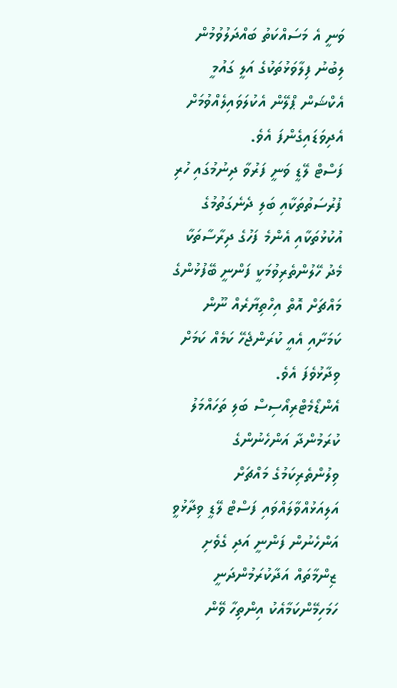ވަނީ އެ މަސައްކަތު ބައްދަލުވުމުން ލިބުނު ފިލާވަޅުތަކުގެ އަލީ ގައުމީ އެކްޝަން ޕްލޭން އެކުލަވައިލެއްވުމަށް އެދިވަޑައިގެންފަ އެވެ.
ފަސްޓް ލޭޑީ ވަނީ ފަރުވާ ދިނުމުގައި ހުރި ފުރުސަތުތަކާއި ބަލި ދެނެގަތުމުގެ އުކުޅުތަކާއި އެންމެ ފަހުގެ ދިރާސާތަކާ މެދު ހޭލުންތެރިވުމަކީ ފަންނީ ބޭފުޅުންގެ މައްޗަށް އޮތް އިހްތިޔާރެއް ނޫން ކަމަށާއި އެއީ ކުރަންޖެހޭ ކަމެއް ކަމަށް ވިދާޅުވެފަ އެވެ.
އެންޑޯމެޓްރިއޯސިސް ބަލި ތަހައްމަލު ކުރަމުންދާ އަންހެނުންގެ ވިލުންތެރިކަމުގެ މައްޗަށް އަލިއަޅުއްވާލައްވައި ފަސްޓް ލޭޑީ ވިދާޅުވީ އަންހެނުން ފަންނީ އަދި ގެވެށި ޒިންމާތައް އަދާކުރަމުންދަނީ ހަމަހިމޭންކަމާއެކު އިންތިހާ ވޭން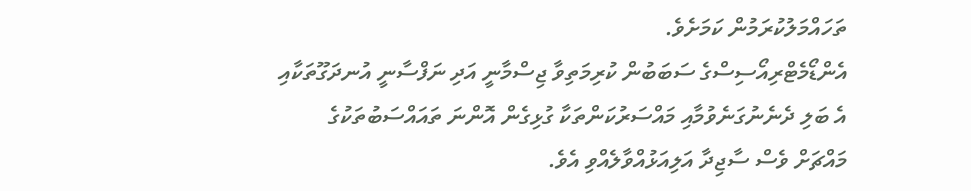ތަހައްމަލުކުރަމުން ކަމަށެވެ.
އެންޑޯމެޓްރިއޯސިސްގެ ސަބަބުން ކުރިމަތިވާ ޖިސްމާނީ އަދި ނަފްސާނީ އުނދަގޫތަކާއި އެ ބަލި ދެނެނުގަނެވުމާއި މައްސަރުކަންތަކާ ގުޅިގެން އޮންނަ ތައައްސަބުތަކުގެ މައްޗަށް ވެސް ސާޖިދާ އަލިއަޅުއްވާލެއްވި އެވެ.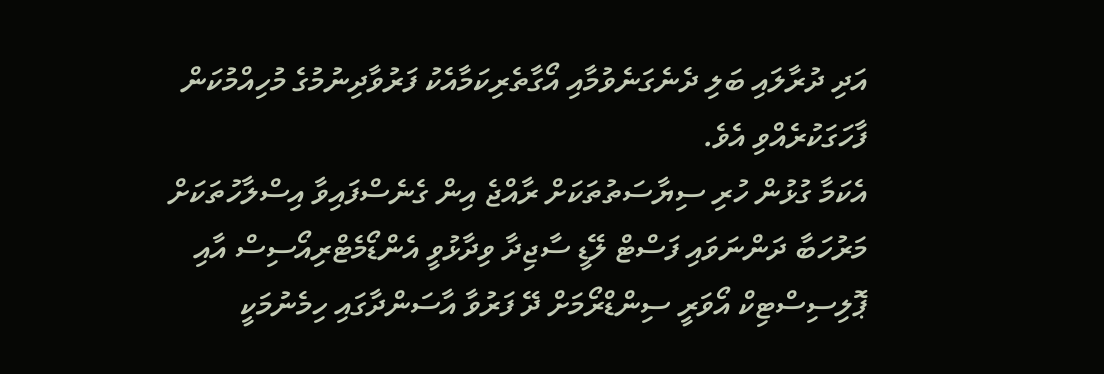އަދި ދުރާލައި ބަލި ދެނެގަނެވުމާއި އޯގާތެރިކަމާއެކު ފަރުވާދިނުމުގެ މުހިއްމުކަން ފާހަގަކުރެއްވި އެވެ.
އެކަމާ ގުޅުން ހުރި ސިޔާސަތުތަކަށް ރާއްޖެ އިން ގެނެސްފައިވާ އިސްލާހުތަކަށް މަރުހަބާ ދަންނަވައި ފަސްޓް ލޭޑީ ސާޖިދާ ވިދާޅުވީ އެންޑޯމެޓްރިއޯސިސް އާއި ޕޮލިސިސްޓިކް އޯވަރީ ސިންޑްރޯމަށް ދޭ ފަރުވާ އާސަންދާގައި ހިމެނުމަކީ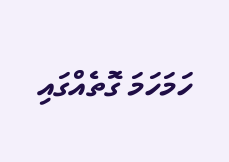ހަމަހަމަ ގޮތެއްގައި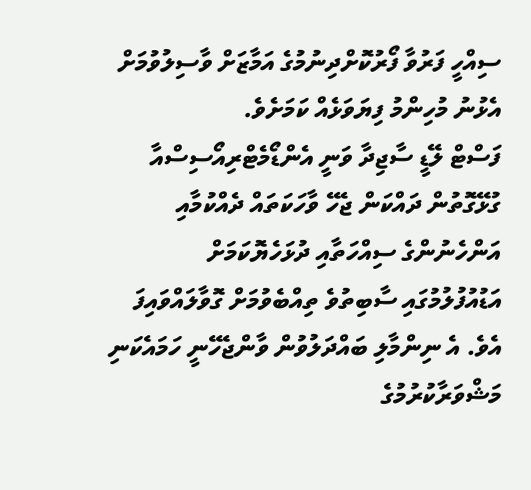ސިއްހީ ފަރުވާ ފޯރުކޮށްދިނުމުގެ އަމާޒަށް ވާސިލުވުމަށް އެޅުނު މުހިންމު ފިޔަވަޅެއް ކަމަށެވެ.
ފަސްޓް ލޭޑީ ސާޖިދާ ވަނީ އެންޑޯމެޓްރިއޯސިސްއާ ގުޅޭގޮތުން ދައްކަން ޖެހޭ ވާހަކަތައް ދެއްކުމާއި އަންހެނުންގެ ސިއްހަތާއި ދުޅަހެޔޮކަމަށް އަޑުއުފުލުމުގައި ސާބިތުވެ ތިއްބެވުމަށް ގޮވާލައްވައިފަ އެވެ. އެ ނިންމާލި ބައްދަލުވުން ވާންޖެހޭނީ ހަމައެކަނި މަޝްވަރާކުރުމުގެ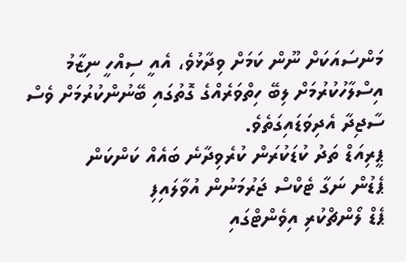މަންސައަކަށް ނޫން ކަމަށް ވިދާޅުވެ، އެއީ ސިއްހީ ނިޒާމު އިސްލާހުކުރުމަށް ލިބޭ ހިތްވަރެއްގެ ގޮތުގައި ބޭނުންކުރުމަށް ވެސް ސާޖިދާ އެދިވަޑައިގަތެވެ.
ޕީރިއަޑް ތަދު ކުޑަކުރަން ކުރެވިދާނެ ބައެއް ކަންކަން
ޕެޑުން ނަގާ ޓެކްސް ޖަރުމަނުން އުވާލައިފި
ޕެޑް ލޯންޗްކުރި އިވެންޓްގައި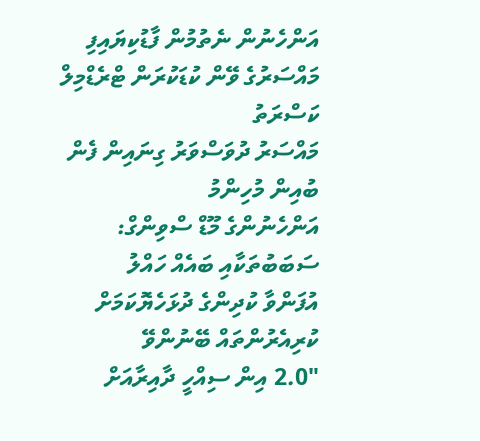އަންހެނުން ނެތުމުން ފާޑުކިޔައިފި
މައްސަރުގެ ވޭން ކުޑަކުރަން ޓްރެޑްމިލް ކަސްރަތު
މައްސަރު ދުވަސްވަރު ގިނައިން ފެން ބުއިން މުހިންމު
އަންހެނުންގެ މޫޑް ސްވިންގް: ސަބަބުތަކާއި ބައެއް ހައްލު
އުފަންވާ ކުދިންގެ ދުޅަހެޔޮކަމަށް ކުރިއެރުންތައް ބޭނުންވޭ
"2.0 އިން ސިއްހީ ދާއިރާއަށް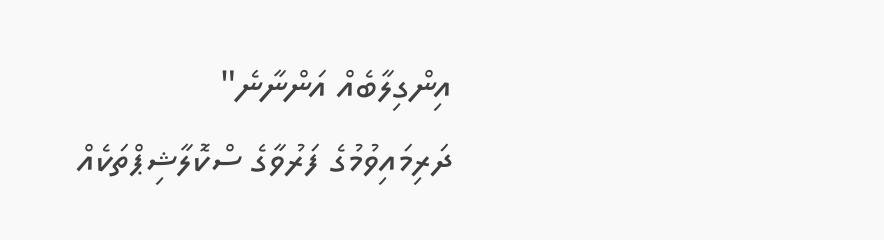އިންގިލާބެއް އަންނާނެ"
ދަރިމައިވުމުގެ ފަރުވާގެ ސްކޮލާޝިޕްތަކެއް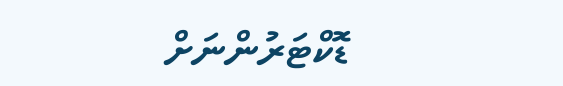ޑޮކްޓަރުންނަށް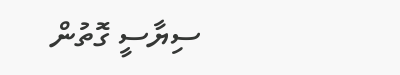ސިޔާސީ ގޮތުން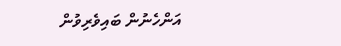އަންހެނުން ބައިވެރިވުން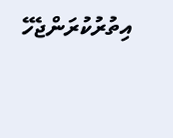އިތުރުކުރަންޖެހޭ